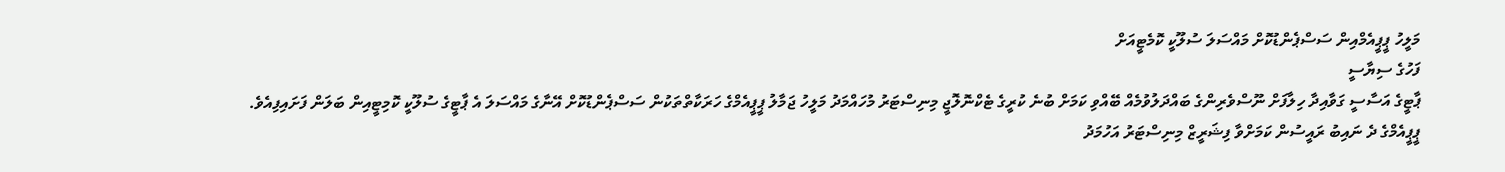މަލީހު ޕީޕީއެމްއިން ސަސްޕެންޑުކޮށް މައްސަލަ ސުލޫކީ ކޮމެޓީއަށް
ފަހުގެ ސިޔާސީ
ޕާޓީގެ އަސާސީ ގަވާއިދާ ހިލާފަށް ނޫސްވެރިންގެ ބައްދަލުވުމެއް ބޭއްވި ކަމަށް ބުނެ ކުރީގެ ޓެކްނޮލޮޖީ މިނިސްޓަރު މުހައްމަދު މަލީހު ޖަމާލު ޕީޕީއެމްގެ ހަރަކާތްތަކުން ސަސްޕެންޑުކޮށް އޭނާގެ މައްސަލަ އެ ޕާޓީގެ ސުލޫކީ ކޮމިޓީއިން ބަލަން ފަށައިފިއެވެ.
ޕީޕީއެމްގެ ދެ ނައިބު ރައީސުން ކަމަށްވާ ފިޝަރީޒް މިނިސްޓަރު އަހުމަދު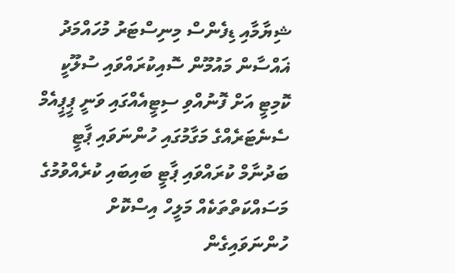ޝިޔާމާއި ޑިފެންސް މިނިސްޓަރު މުހައްމަދު ޣައްސާން މައުމޫން ސޮއިކުރައްވައި ސުލޫކީ ކޮމިޓީ އަށް ފޮނުއްވި ސިޓީއެއްގައި ވަނީ ޕީޕީއެމް ސެނެޓަރެއްގެ މަގާމުގައި ހުންނަވައި ޕާޓީ ބަދުނާމް ކުރައްވައި ޕާޓީ ބައިބައި ކުރެއްވުމުގެ މަސައްކަތްތަކެއް މަލީހް އިސްކޮށް ހުންނަވައިގެން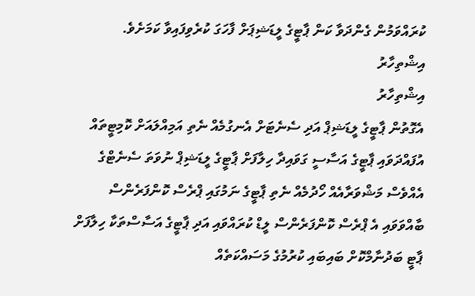ކުރައްވަމުން ގެންދަވާ ކަން ޕާޓީގެ ލީޑަޝިޕަށް ފާހަގަ ކުރެވިފައިވާ ކަމަށެވެ.
އިޝްތިހާރު
އިޝްތިހާރު
އެގޮތުން ޕާޓީގެ ލީޑަޝިޕް އަދި ސެނެޓަށް އެނގުމެއް ނެތި އަމިއްލައަށް ކޮމިޓީތައް އުފައްދަވައި ޕާޓީގެ އަސާސީ ގަވައިދާ ހިލާފަށް ޕާޓީގެ ލީޑަޝިޕް ނުވަތަ ސެނެޓްގެ އެއްވެސް މަޝްވަރާއެއް ހޯދުމެއް ނެތި ޕާޓީގެ ނަމުގައި ޕްރެސް ކޮންފަރެންސް ބާއްވަވައި އެ ޕްރެސް ކޮންފަރެންސް ލީޑް ކުރައްވައި އަދި ޕާޓީގެ އަސާސްތަކާ ހިލާފަށް ޕާޓީ ބަދުނާމްކޮށް ބައިބައި ކުރުމުގެ މަސައްކަތެއް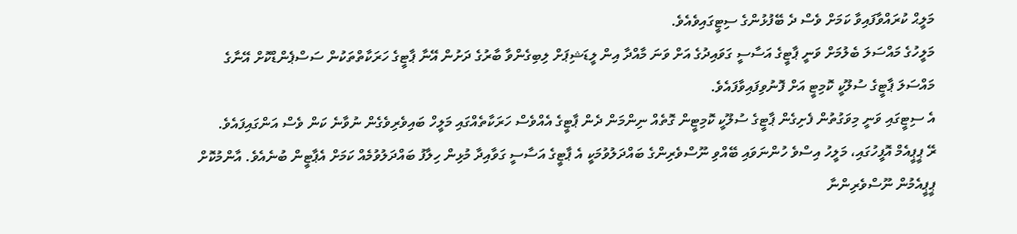މަލީޙް ކުރައްވާފައިވާ ކަމަށް ވެސް ދެ ބޭފުޅުންގެ ސިޓީގައިވެއެވެ.
މަލީހުގެ މައްސަލަ ބެލުމަށް ވަނީ ޕާޓީގެ އަސާސީ ގަވައިދުގެ އަށް ވަނަ މާއްދާ އިން ލީޑަޝިޕަށް ލިބިގެންވާ ބާރުގެ ދަށުން އޭނާ ޕާޓީގެ ހަރަކާތްތަކުން ސަސްޕެންޑްކޮށް އޭނާގެ މައްސަލަ ޕާޓީގެ ސުލޫކީ ކޮމިޓީ އަށް ފޮނުވިފައިވާފައެވެ.
އެ ސިޓީގައި ވަނީ މިވަގުތުން ފެށިގެން ޕާޓީގެ ސުލޫކީ ކޮމިޓީން ގޮތެއް ނިންމަން ދެން ޕާޓީގެ އެއްވެސް ހަރަކާތެއްގައި މަލީހް ބައިވެރިވެގެން ނުވާނެ ކަން ވެސް އަންގައިފައެވެ.
ރޭ ޕީޕީއެމް އޮފީހުގައި، މަލީހު އިސްވެ ހުންނަވައި ބޭއްވި ނޫސްވެރިންގެ ބައްދަލުވުމަކީ އެ ޕާޓީގެ އަސާސީ ގަވާއިދާ މުޅިން ހިލާފު ބައްދަލުވުމެއް ކަމަށް އެޕާޓީން ބުނެއެވެ. އާންމުކޮށް ޕީޕީއެމުން ނޫސްވެރިންނާ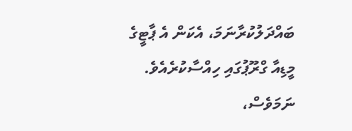ބައްދަލުކުރާނަމަ، އެކަން އެ ޕާޓީގެ މީޑިއާ ގްރޫޕުގައި ހިއްސާކުރެއެވެ. ނަމަވެސް،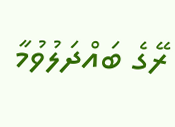ރޭގެ ބައްދަލުވުމާ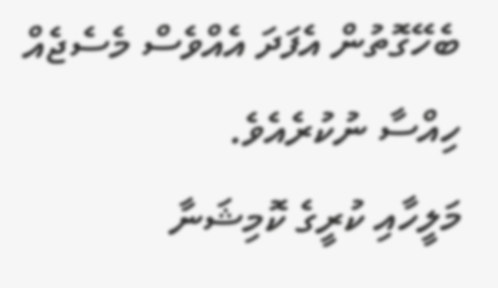ބެހޭގޮތުން އެފަދަ އެއްވެސް މެސެޖެއް ހިއްސާ ނުކުރެއެވެ.
މަލީހާއި ކުރީގެ ކޮމިޝަނާ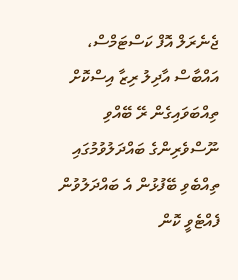ޖެނެރަލް އޮފް ކަސްޓަމްސް، އައްބާސް އާދިލު ރިޒާ އިސްކޮށް ތިއްބަވައިގެން ރޭ ބޭއްވި ނޫސްވެރިންގެ ބައްދަލުވުމުގައި ތިއްބެވި ބޭފުޅުން އެ ބައްދަލުވުން ފެއްޓެވީ ކޮން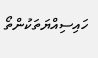ހައިސިއްޔަތަކުންތޯ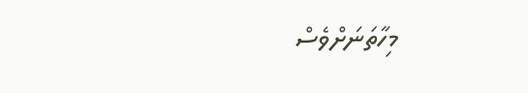މިހާތަނަށްވެސް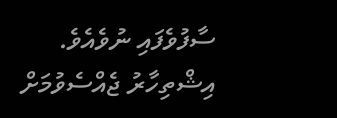ސާފުވެފައި ނުވެއެވެ.
އިޝްތިހާރު ޖެއްސެވުމަށް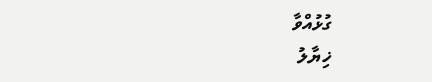ގުޅުއްވާ
ޚިޔާލު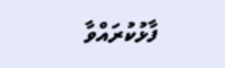ފާޅުކުރައްވާ